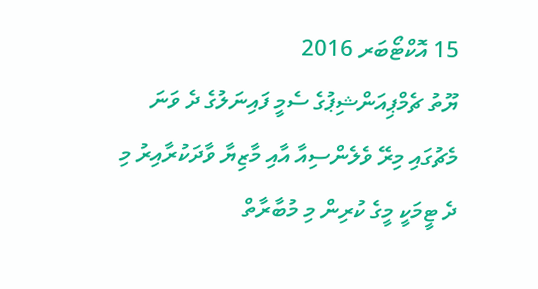15 އޮކްޓޯބަރ 2016
ޔޫތު ޗެމްޕިއަންޝިޕުގެ ސެމީ ފައިނަލުގެ ދެ ވަނަ މެޗުގައި މިރޭ ވެލެންސިއާ އާއި މާޒިޔާ ވާދަކުރާއިރު މި ދެ ޓީމަކީ މީގެ ކުރިން މި މުބާރާތް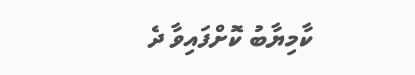ކާމިޔާބު ކޮށްފައިވާ ދެ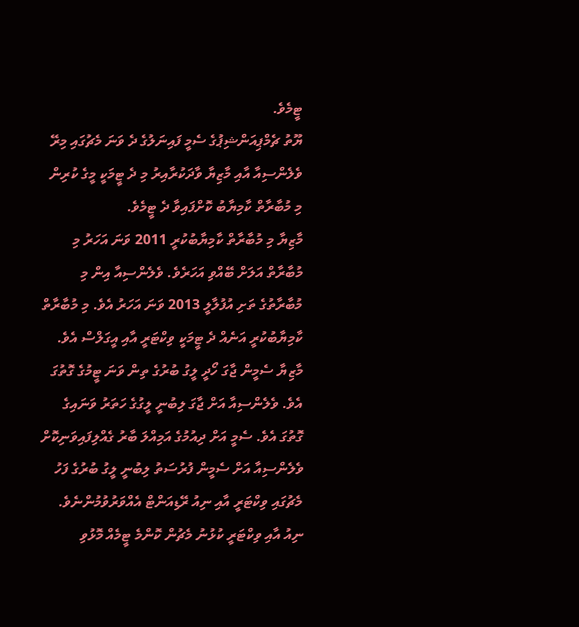ޓީމެވެ.
ޔޫތު ޗެމްޕިއަންޝިޕުގެ ސެމީ ފައިނަލުގެ ދެ ވަނަ މެޗުގައި މިރޭ ވެލެންސިއާ އާއި މާޒިޔާ ވާދަކުރާއިރު މި ދެ ޓީމަކީ މީގެ ކުރިން މި މުބާރާތް ކާމިޔާބު ކޮށްފައިވާ ދެ ޓީމެވެ.
މާޒިޔާ މި މުބާރާތް ކާމިޔާބުކުރީ 2011 ވަނަ އަހަރު މި މުބާރާތް އަލަށް ބޭއްވި އަހަރެވެ. ވެލެންސިއާ އިން މި މުބާރާތުގެ ތަށި އުފުލާލީ 2013 ވަނަ އަހަރު އެވެ. މި މުބާރާތް ކާމިޔާބުކުރީ އަނެއް ދެ ޓީމަކީ ވިކްޓަރީ އާއި އީގަލްސް އެވެ.
މާޒިޔާ ސެމީން ޖާގަ ހޯދީ ލީގު ބުރުގެ ތިން ވަނަ ޓީމުގެ ގޮތުގަ އެވެ. ވެލެންސިއާ އަށް ޖާގަ ލިބުނީ ލީގުގެ ހަތަރު ވަނައިގެ ގޮތުގަ އެވެ. ސެމީ އަށް ދިއުމުގެ އަމިއްލަ ބާރު ގެއްލިފައިވަނިކޮށް ވެލެންސިއާ އަށް ސެމީން ފުރުސަތު ލިބުނީ ލީގު ބުރުގެ ފަހު މެޗުގައި ވިކްޓަރީ އާއި ނިއު ރޭޑިއަންޓް އެއްވަރުވުމުންނެވެ. ނިއު އާއި ވިކްޓަރީ ކުޅުނު މެޗުން ކޮންމެ ޓީމެއް މޮޅުވި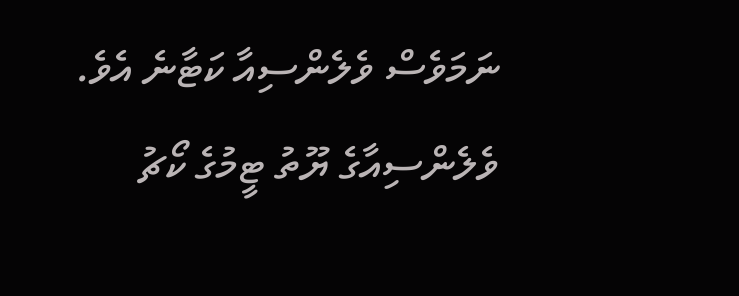ނަމަވެސް ވެލެންސިއާ ކަޓާނެ އެވެ.
ވެލެންސިއާގެ ޔޫތު ޓީމުގެ ކޯޗު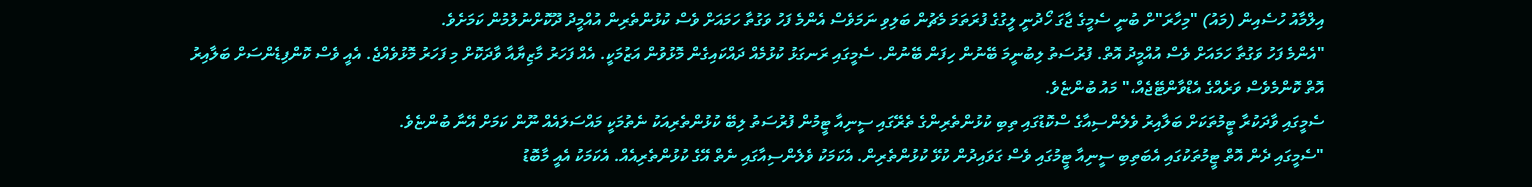އިލްމާއު ހުސެއިން (މައު) "މިހާރަ"ށް ބުނީ ސެމީގެ ޖާގަ ހޯދުނީ ލީގުގެ ފުރަތަމަ މެޗުން ބަލިވި ނަމަވެސް އެންމެ ފަހު ވަގުތާ ހަމައަށް ވެސް ކުޅުންތެރިން އުއްމީދު ދޫކޮށްނުލުމުން ކަމަށެވެ.
"އެންމެ ފަހު ވަގުތާ ހަމައަށް ވެސް އުއްމީދު އޮތް. ފުރުސަތު ލިބުނީމަ ބޭނުން ހިފަން ބޭނުން. ސެމީގައި ރަނގަޅު ކުޅުމެއް ދައްކައިގެން މޮޅުވުން އަޒުމަކީ. އެއް ފަހަރު މާޒިޔާއާ ވާދަކޮށް މި ފަހަރު މޮޅުވެއްޖެ. އެއީ ވެސް ކޮންފިޑެންސަށް ބަލާއިރު އޮތް ކޮންމެވެސް ވަރެއްގެ އެޑްވާންޓޭޖެއް،" މައު ބުންޏެވެ.
ސެމީގައި ވާދަކުރާ ޓީމުތަކަށް ބަލާއިރު ވެލެންސިއާގެ ސްކޮޑުގައި ތިބި ކުޅުންތެރިންގެ ތެރޭގައި ސީނިއާ ޓީމުން ފުރުސަތު ލިބޭ ކުޅުންތެރިއަކު ނެތުމަކީ މައްސަލައެއް ނޫން ކަމަށް އޭނާ ބުންޏެވެ.
"ސެމީގައި ދެން އޮތް ޓީމުތަކުގައި އެބަތިބި ސީނިއާ ޓީމުގައި ވެސް ގަވައިދުން ކުޅޭ ކުޅުންތެރިން. އެކަމަކު ވެލެންސިއާގައި ނެތް އޭގެ ކުޅުންތެރިއެއް. އެކަމަކު އެއީ މާބޮޑު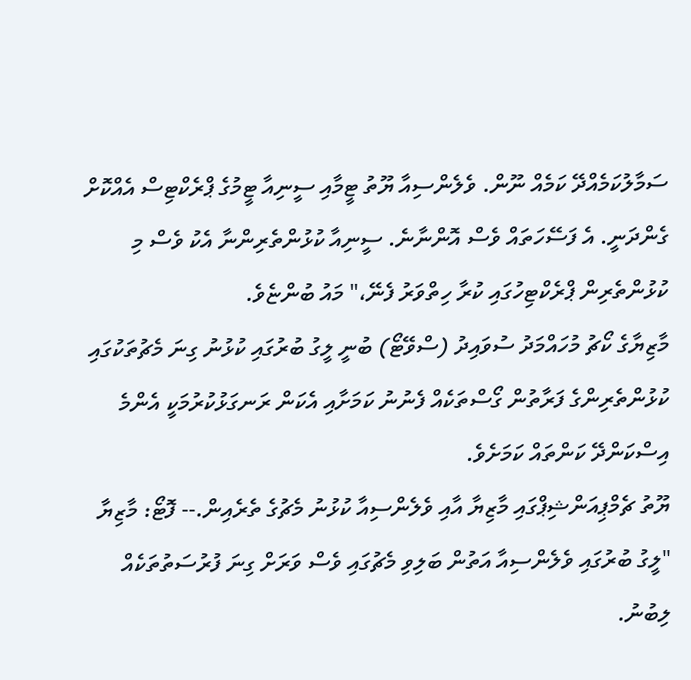ސަމާލުކަމެއްދޭ ކަމެއް ނޫން. ވެލެންސިއާ ޔޫތު ޓީމާއި ސީނިއާ ޓީމުގެ ޕްރެކްޓިސް އެއްކޮށް ގެންދަނީ. އެ ފަސޭހަތައް ވެސް އޮންނާނެ. ސީނިއާ ކުޅުންތެރިންނާ އެކު ވެސް މި ކުޅުންތެރިން ޕްރެކްޓިހުގައި ކުރާ ހިތްވަރު ފެނޭ،" މައު ބުންޏެވެ.
މާޒިޔާގެ ކޯޗު މުހައްމަދު ސުވައިދު (ސްވޭޓޯ) ބުނީ ލީގު ބުރުގައި ކުޅުނު ގިނަ މެޗުތަކުގައި ކުޅުންތެރިންގެ ފަރާތުން ގޯސްތަކެއް ފެނުނު ކަމަށާއި އެކަން ރަނގަޅުކުރުމަކީ އެންމެ އިސްކަންދޭ ކަންތައް ކަމަށެވެ.
ޔޫތު ޗެމްޕިއަންޝިޕްގައި މާޒިޔާ އާއި ވެލެންސިއާ ކުޅުނު މެޗުގެ ތެރެއިން.-- ފޮޓޯ: މާޒިޔާ
"ލީގު ބުރުގައި ވެލެންސިއާ އަތުން ބަލިވި މެޗުގައި ވެސް ވަރަށް ގިނަ ފުރުސަތުތަކެއް ލިބުނު.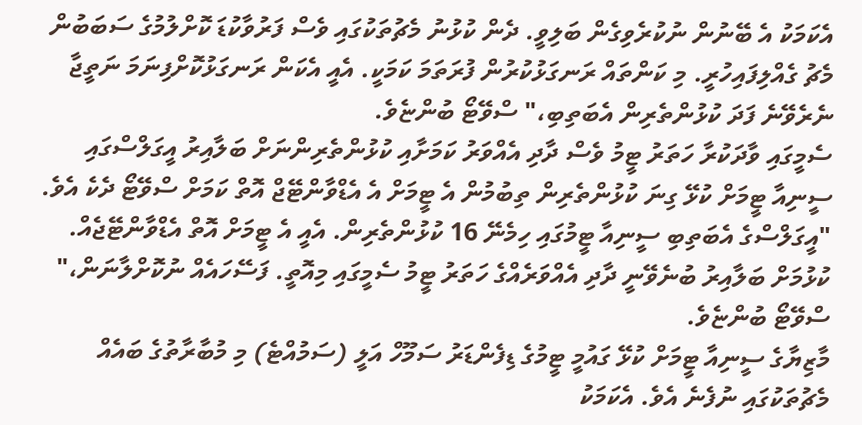އެކަމަކު އެ ބޭނުން ނުކުރެވިގެން ބަލިވީ. ދެން ކުޅުނު މެޗުތަކުގައި ވެސް ފަރުވާކުޑަ ކޮށްލުމުގެ ސަބަބުން މެޗު ގެއްލިފައިހުރީ. މި ކަންތައް ރަނގަޅުކުރުން ފުރަތަމަ ކަމަކީ. އެއީ އެކަން ރަނގަޅުކޮށްފިނަމަ ނަތީޖާ ނެރެވޭނެ ފަދަ ކުޅުންތެރިން އެބަތިބި،" ސްވޭޓޯ ބުންޏެވެ.
ސެމީގައި ވާދަކުރާ ހަތަރު ޓީމު ވެސް ދާދި އެއްވަރު ކަމަށާއި ކުޅުންތެރިންނަށް ބަލާއިރު އީގަލްސްގައި ސީނިއާ ޓީމަށް ކުޅޭ ގިނަ ކުޅުންތެރިން ތިބުމުން އެ ޓީމަށް އެ އެޑްވާންޓޭޖް އޮތް ކަމަށް ސްވޭޓޯ ދެކެ އެވެ.
"އީގަލްސްގެ އެބަތިބި ސީނިއާ ޓީމުގައި ހިމެނޭ 16 ކުޅުންތެރިން. އެއީ އެ ޓީމަށް އޮތް އެޑްވާންޓޭޖެއް. ކުޅުމަށް ބަލާއިރު ބުނެވޭނީ ދާދި އެއްވަރެއްގެ ހަތަރު ޓީމު ސެމީގައި މިއޮތީ. ފަސޭހައެއް ނުކޮށްލާނަން،" ސްވޭޓޯ ބުންޏެވެ.
މާޒިޔާގެ ސީނިއާ ޓީމަށް ކުޅޭ ގައުމީ ޓީމުގެ ޑިފެންޑަރު ސަމޫހް އަލީ (ސަމުއްޓެ) މި މުބާރާތުގެ ބައެއް މެޗުތަކުގައި ނުފެނެ އެވެ. އެކަމަކު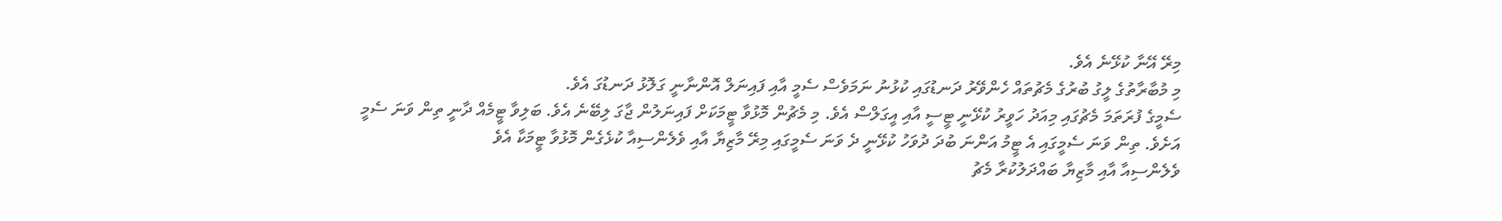މިރޭ އޭނާ ކުޅޭނެ އެވެ.
މި މުބާރާތުގެ ލީގު ބުރުގެ މެޗުތައް ހެންވޭރު ދަނޑުގައި ކުޅުނު ނަމަވެސް ސެމީ އާއި ފައިނަލް އޮންނާނީ ގަލޮޅު ދަނޑުގަ އެވެ.
ސެމީގެ ފުރަތަމަ މެޗުގައި މިއަދު ހަވީރު ކުޅޭނީ ޓީސީ އާއި އީގަލްސް އެވެ. މި މެޗުން މޮޅުވާ ޓީމަކަށް ފައިނަލުން ޖާގަ ލިބޭނެ އެވެ. ބަލިވާ ޓީމެއް ދާނީ ތިން ވަނަ ސެމީ އަށެވެ. ތިން ވަނަ ސެމީގައި އެ ޓީމު އަންނަ ބުދަ ދުވަހު ކުޅޭނީ ދެ ވަނަ ސެމީގައި މިރޭ މާޒިޔާ އާއި ވެލެންސިއާ ކުޅެގެން މޮޅުވާ ޓީމަކާ އެވެ
ވެލެންސިއާ އާއި މާޒިޔާ ބައްދަލުކުރާ މެޗު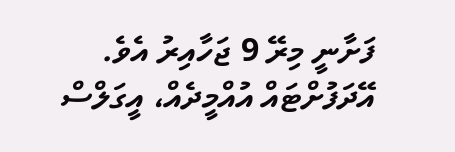ފަށާނީ މިރޭ 9 ޖަހާއިރު އެވެ.
އޭދަފުށްޓައް އުއްމީދެއް، އީގަލްސް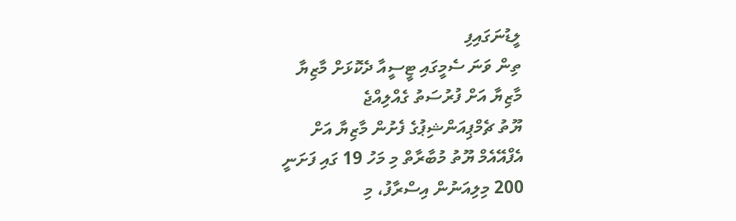ލީޑުނަގައިފި
ތިން ވަނަ ސެމީގައި ޓީސީއާ ދެކޮޅަށް މާޒިޔާ
މާޒިޔާ އަށް ފުރުސަތު ގެއްލިއްޖެ
ޔޫތު ޗެމްޕިއަންޝިޕުގެ ފެށުން މާޒިޔާ އަށް
އެފްއޭއެމް ޔޫތު މުބާރާތް މި މަހު 19 ގައި ފަށަނީ
200 މިލިއަނުން އިސްރާފު، މި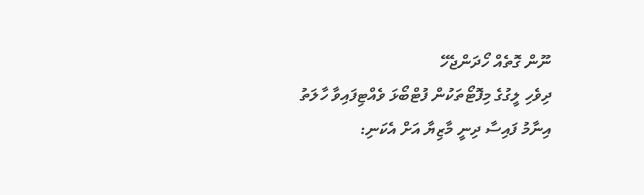ނޫން ގޮތެއް ހޯދަންޖެހޭ
ދިވެހި ލީގުގެ މިފޮޓޯތަކުން ފުޓްބޯޅަ ވެއްޓިފައިވާ ހާލަތު
އިނާމު ފައިސާ ދިނީ މާޒިޔާ އަށް އެކަނި: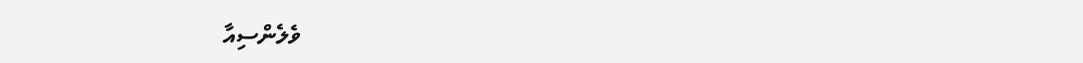ވެލެންސިއާ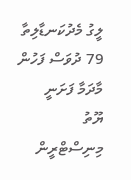ލީގު މެދުކަނޑާލިތާ 79 ދުވަސް ފަހުން މާދަމާ ފަށަނީ
ޔޫތު މިނިސްޓްރީން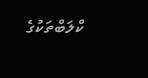ކްލަބްތަކުގެ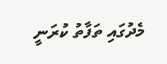މެދުގައި ތަފާތު ކުރަނީ